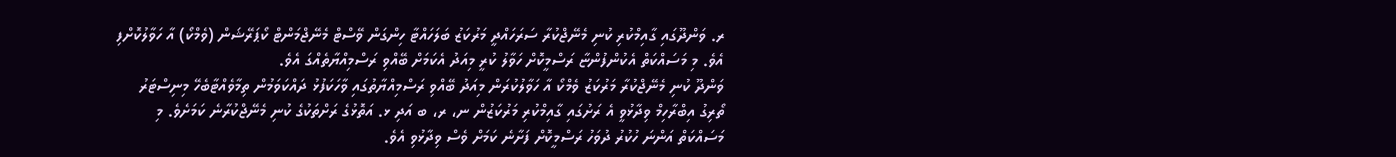ރ. ވަންދޫގައި ގާއިމްކުރި ކުނި މެނޭޖްކުރާ ސަރަހައްދީ މަރުކަޒު ބަލަހައްޓާ ހިންގަން ވޭސްޓް މެނޭޖްމަންޓް ކޯޕަރޭޝަން (ވެމްކޯ) އާ ހަވާލުކޮށްފި އެވެ. މި މަސައްކަތް އެކުންފުންޏާ ރަސްމީކޮށް ހަވާލު ކުރީ މިއަދު އެކަމަށް ބޭއްވި ރަސްމިއްޔާތެއްގަ އެވެ.
ވަންދޫ ކުނި މެނޭޖްކުރާ މަރުކަޒު ވެމްކޯ އާ ހަވާލުކުރަން މިއަދު ބޭއްވި ރަސްމިއްޔާތުގައި ވާހަކަފުޅު ދައްކަވަމުން ތިމާވެއްޓާބެހޭ މިނިސްޓަރު ތޯރިގު އިބްރާހިމް ވިދާޅުވީ އެ ރަށުގައި ގާއިމްކުރި މަރުކަޒުން ނ، ރ، ބ އަދި ޅ. އަތޮޅުގެ ރަށްތަކުގެ ކުނި މެނޭޖްކުރާނެ ކަމަށެވެ. މި މަސައްކަތް އަންނަ ހުކުރު ދުވަހު ރަސްމީކޮށް ފަށާނެ ކަމަށް ވެސް ވިދާޅުވި އެވެ.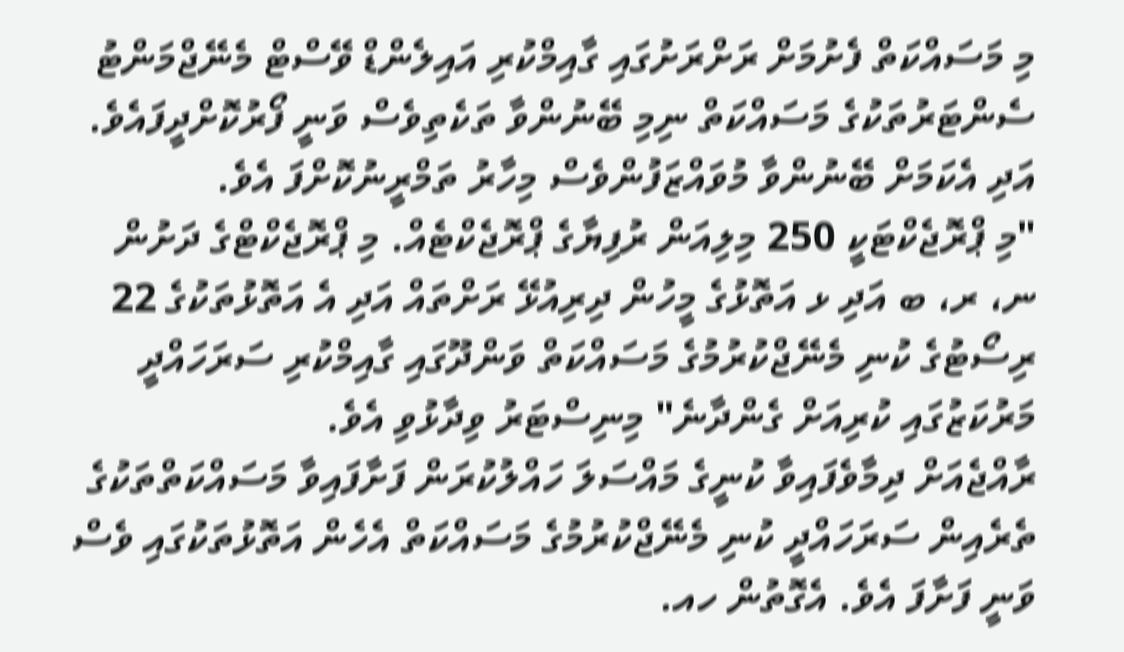މި މަސައްކަތް ފެށުމަށް ރަށްރަށުގައި ގާއިމްކުރި އައިލެންޑް ވޭސްޓް މެނޭޖްމަންޓު ސެންޓަރުތަކުގެ މަސައްކަތް ނިމި ބޭނުންވާ ތަކެތިވެސް ވަނީ ފޯރުކޮށްދީފައެވެ. އަދި އެކަމަށް ބޭނުންވާ މުވައްޒަފުންވެސް މިހާރު ތަމްރީނުކޮށްފަ އެވެ.
"މި ޕްރޮޖެކްޓަކީ 250 މިލިއަން ރުފިޔާގެ ޕްރޮޖެކްޓެއް. މި ޕްރޮޖެކްޓްގެ ދަށުން ނ، ރ، ބ އަދި ޅ އަތޮޅުގެ މީހުން ދިރިއުޅޭ ރަށްތައް އަދި އެ އަތޮޅުތަކުގެ 22 ރިސޯޓުގެ ކުނި މެނޭޖްކުރުމުގެ މަސައްކަތް ވަންދޫގައި ގާއިމްކުރި ސަރަހައްދީ މަރުކަޒުގައި ކުރިއަށް ގެންދާނެ" މިނިސްޓަރު ވިދާޅުވި އެވެ.
ރާއްޖެއަށް ދިމާވެފައިވާ ކުނީގެ މައްސަލަ ހައްލުކުރަން ފަށާފައިވާ މަސައްކަތްތަކުގެ ތެރެއިން ސަރަހައްދީ ކުނި މެނޭޖްކުރުމުގެ މަސައްކަތް އެހެން އަތޮޅުތަކުގައި ވެސް ވަނީ ފަށާފަ އެވެ. އެގޮތުން ހއ.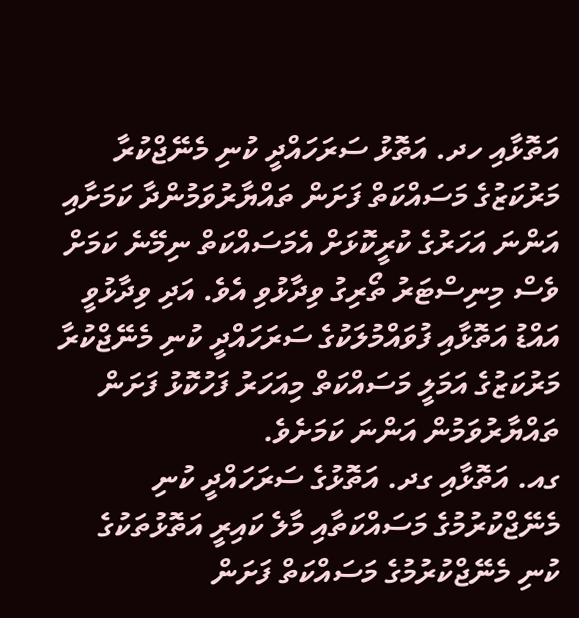އަތޮޅާއި ހދ. އަތޮޅު ސަރަހައްދީ ކުނި މެނޭޖްކުރާ މަރުކަޒުގެ މަސައްކަތް ފަށަން ތައްޔާރުވަމުންދާ ކަމަށާއި އަންނަ އަހަރުގެ ކުރީކޮޅަށް އެމަސައްކަތް ނިމޭނެ ކަމަށް ވެސް މިނިސްޓަރު ތޯރިގު ވިދާޅުވި އެވެ. އަދި ވިދާޅުވީ އައްޑު އަތޮޅާއި ފުވައްމުލަކުގެ ސަރަހައްދީ ކުނި މެނޭޖްކުރާ މަރުކަޒުގެ އަމަލީ މަސައްކަތް މިއަހަރު ފަހުކޮޅު ފަށަން ތައްޔާރުވަމުން އަންނަ ކަމަށެވެ.
ގއ. އަތޮޅާއި ގދ. އަތޮޅުގެ ސަރަހައްދީ ކުނި މެނޭޖްކުރުމުގެ މަސައްކަތާއި މާލެ ކައިރީ އަތޮޅުތަކުގެ ކުނި މެނޭޖްކުރުމުގެ މަސައްކަތް ފަށަން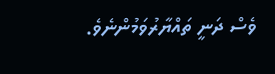ވެސް ދަނީ ތައްޔާރުވަމުންނެވެ.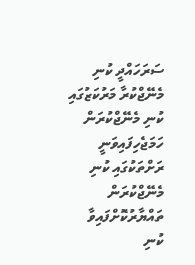ސަރަހައްދީ ކުނި މެނޭޖްކުރާ މަރުކަޒުގައި ކުނި މެނޭޖްކުރަން ހަމަޖެހިފައިވަނީ ރަށްތަކުގައި ކުނި މެނޭޖްކުރަން ތައްޔާރުކޮށްފައިވާ ކުނި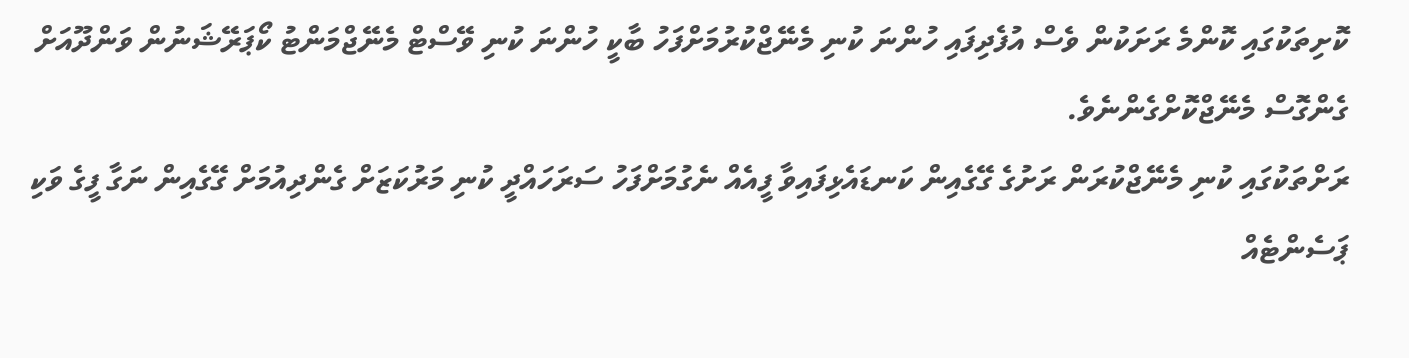ކޮށިތަކުގައި ކޮންމެ ރަށަކުން ވެސް އުފެދިފައި ހުންނަ ކުނި މެނޭޖްކުރުމަށްފަހު ބާކީ ހުންނަ ކުނި ވޭސްޓް މެނޭޖްމަންޓު ކޯޕަރޭޝަނުން ވަންދޫއަށް ގެންގޮސް މެނޭޖްކޮށްގެންނެވެ.
ރަށްތަކުގައި ކުނި މެނޭޖްކުރަން ރަށުގެ ގޭގެއިން ކަނޑައެޅިފައިވާ ފީއެއް ނެގުމަށްފަހު ސަރަހައްދީ ކުނި މަރުކަޒަށް ގެންދިއުމަށް ގޭގެއިން ނަގާ ފީގެ ވަކި ޕަސެންޓެއް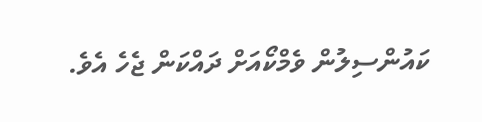ކައުންސިލުން ވެމްކޯއަށް ދައްކަން ޖެހެ އެވެ.